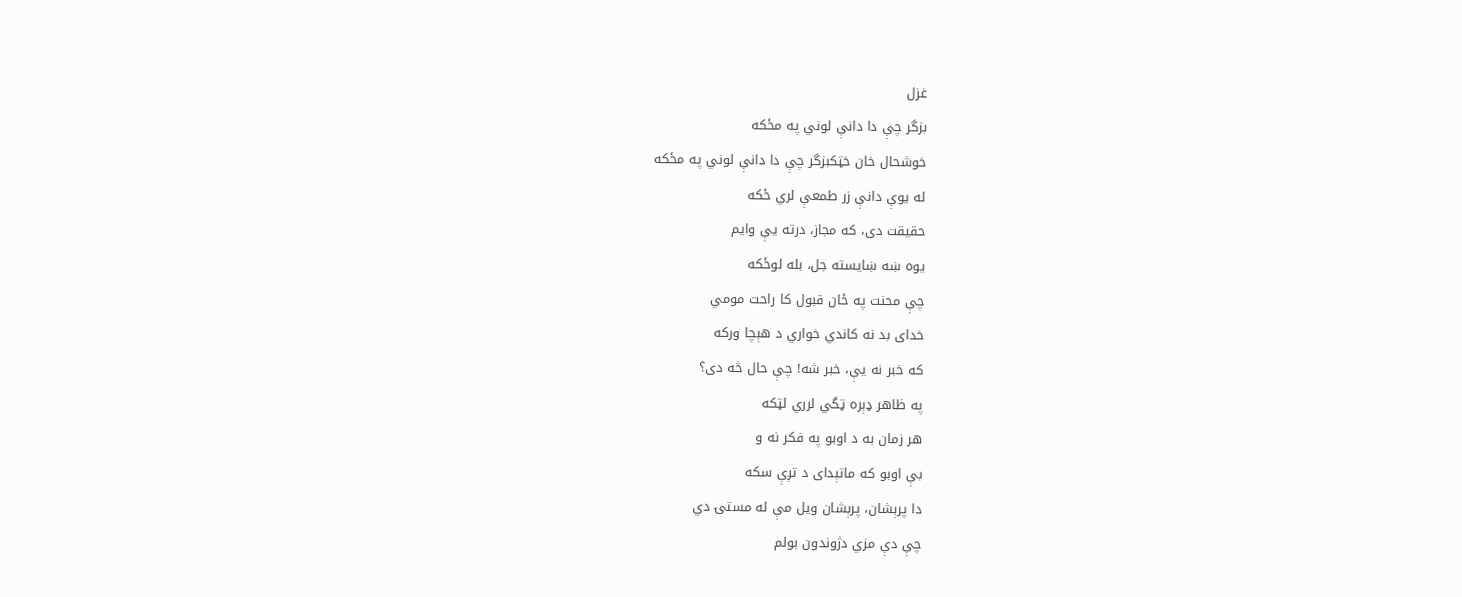غزل
بزگر چې دا دانې لوني په مځکه
خوشحال خان خټکبزگر چې دا دانې لوني په مځکه
له يوې دانې زر طمعې لري ځکه
حقيقت دی، که مجاز، درته يې وايم
يوه ښه ښايسته جل، بله لوځکه
چې محنت په ځان قبول کا راحت مومي
خدای بد نه کاندي خواري د هېچا ورکه
که خبر نه يې، خبر شه! چې حال څه دی؟
په ظاهر ډېره ټگي لرري لټکه
هر زمان به د اوبو په فکر نه و
بې اوبو که ماتېدای د تږې سکه
دا پرېشان، پرېشان ويل مې له مستۍ دي
چې دې مزي دژوندون بولم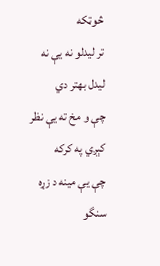څوټکه
تر ليدلو نه يې نه ليدل بهتر دي
چې و مخ ته يې نظر کېږي په کرکه
چې يې مينه د زړه سنگو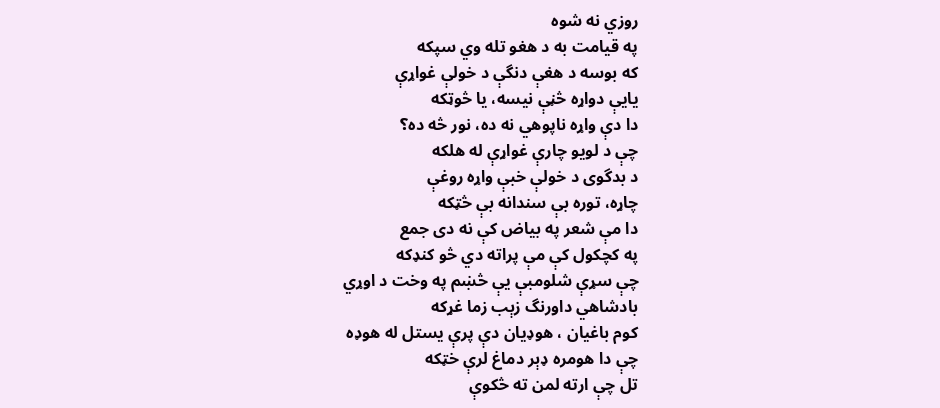روزي نه شوه
په قيامت به د هغو تله وي سپکه
که بوسه د هغې دنگې د خولې غواړې
يايې دواړه څڼې نيسه، يا څوټکه
دا دې واړه ناپوهي نه ده، نور څه ده؟
چې د لويو چارې غواړې له هلکه
د بدگوی د خولې خبې واړه روغې
چاړه، توره بې سندانه بې څټکه
دا مې شعر په بياض کې نه دی جمع
په کچکول کې مې پراته دي څو کنډکه
چې سړې شلومبې يې څښم په وخت د اوړي
بادشاهي داورنگ زېب زما غړکه
کوم باغيان ، هوډيان دې پرې يستل له هوډه
چې دا هومره ډېر دماغ لرې خټکه
تل چې ارته لمن ته څکوې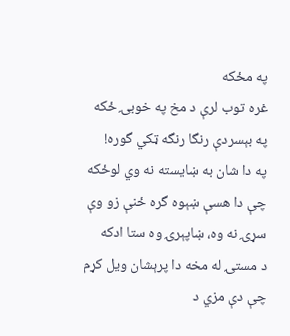په مځکه
غره توب لرې د مخ په خوبۍ ځکه
په بېسردې رنگا رنگه ټکي گوره!
په دا شان به ښايسته نه وي لوځکه
چې دا هسې ښېوه گره ځنې زو وې
سړۍ نه وه، ښاپېرۍ وه ستا ادکه
د مستۍ له مخه دا پرېشان ويل کړم
چې دې مزي د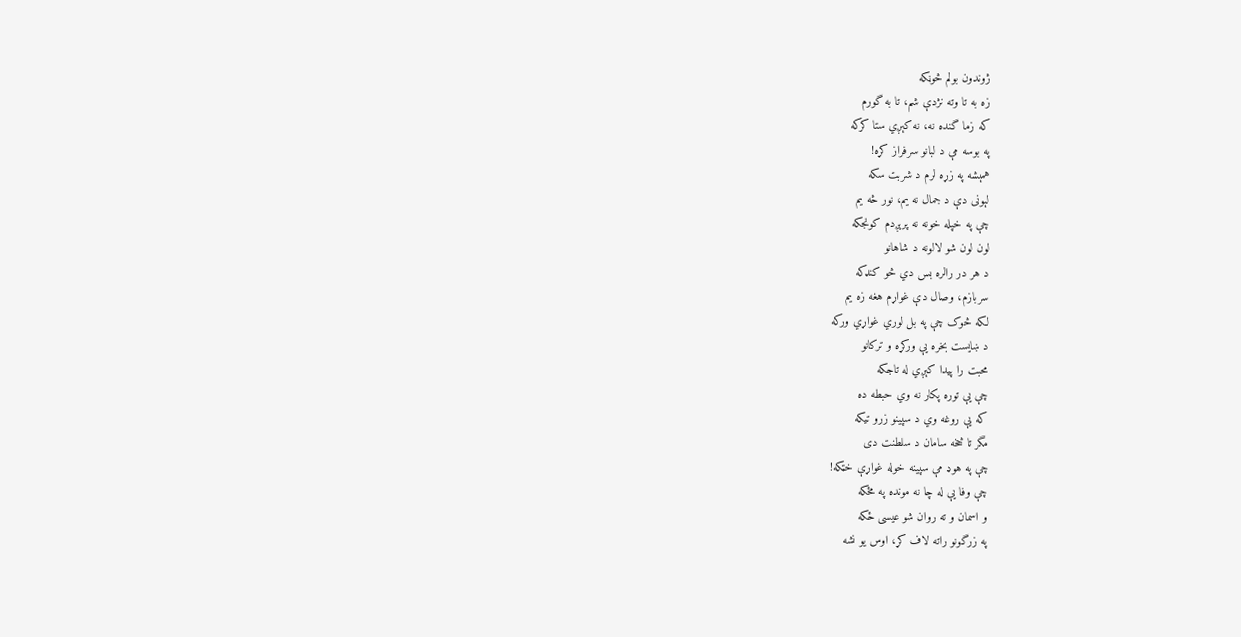ژوندون بولم څوڼکه
زه به تا وته نژدې شم، تا به گورم
که زما گنده نه، نه کېږي ستا کرکه
په بوسه مې د لبانو سرفراز کړه!
همېشه په زړه لرم د شربت سکه
لېونی دې د جمال نه يم، نور څه يم
چې په خپله خونه نه پرېږدم کونجکه
لون لون شو لالونه د شاهانو
د هر در رالره بس دي څو کنډکه
سربازم، وصال دې غواړم هغه زه يم
لکه څوک چې په بل لوري غواړي ورکه
د ښايست بخره يې ورکړه و ترکانو
محبت را پيدا کېږي له تاجکه
چې يې توره پکار نه وي حبطه ده
که يې روغه وي د سپينو زرو تيکه
مگر تا څخه سامان د سلطنت دی
چې په هوډ مې سپينه خوله غواړې خټکه!
چې وفا يې له چا نه مونده په مځکه
و اسمان و ته روان شو عيسی ځکه
په زرگونو راته لاف کړ، اوس يو نشه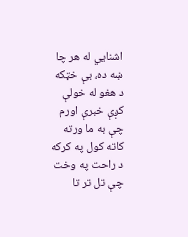اشنايي له هر چا ښه ده، بې خټکه
د هغو له خولې کږې خبرې اورم
چې به ما ورته کاته کول په کرکه
د راحت په وخت چې تل تر تا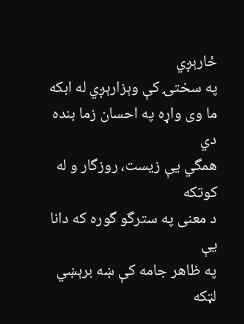ځارېږي
په سختۍ کې وېزارېږي له ابکه
ما وی واړه په احسان زما بنده دي
همگي يې زيست، روزگار و له کوتکه
د معنی په سترگو گوره که دانا يې
په ظاهر جامه کې ښه برېښي لټکه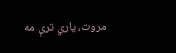مروت، ياري ترې مه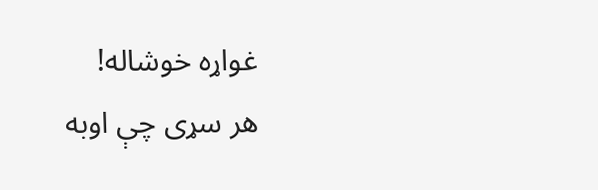غواړه خوشاله!
هر سړی چې اوبه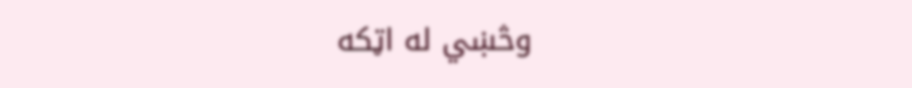وڅښي له اټکه